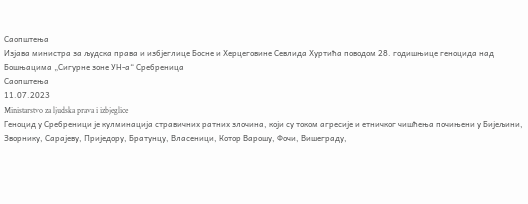Саопштења
Изјава министра за људска права и избјеглице Босне и Херцеговине Севлида Хуртића поводом 28. годишњице геноцида над Бошњацима „Сигурне зоне УН-а“ Сребреница
Саопштења
11.07.2023
Ministarstvo za ljudska prava i izbjeglice
Геноцид у Сребреници је кулминација стравичних ратних злочина, који су током агресије и етничког чишћења почињени у Бијељини, Зворнику, Сарајеву, Приједору, Братунцу, Власеници, Котор Варошу, Фочи, Вишеграду,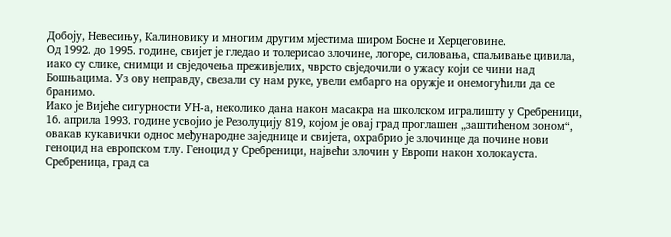Добоју, Невесињу, Калиновику и многим другим мјестима широм Босне и Херцеговине.
Од 1992. до 1995. године, свијет је гледао и толерисао злочине, логоре, силовања, спаљивање цивила, иако су слике, снимци и свједочења преживјелих, чврсто свједочили о ужасу који се чини над Бошњацима. Уз ову неправду, свезали су нам руке, увели ембарго на оружје и онемогућили да се бранимо.
Иако је Вијеће сигурности УН-а, неколико дана након масакра на школском игралишту у Сребреници, 16. априла 1993. године усвојио је Резолуцију 819, којом је овај град проглашен „заштићеном зоном“, овакав кукавички однос међународне заједнице и свијета, охрабрио је злочинце да почине нови геноцид на европском тлу. Геноцид у Сребреници, највећи злочин у Европи након холокауста.
Сребреница, град са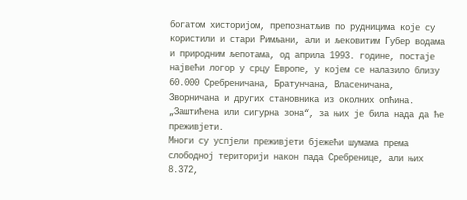богатом хисторијом, препознатљив по рудницима које су користили и стари Римљани, али и љековитим Губер водама и природним љепотама, од априла 1993. године, постаје највећи логор у срцу Европе, у којем се налазило близу 60.000 Сребреничана, Братунчана, Власеничана, Зворничана и других становника из околних опћина. „Заштићена или сигурна зона“, за њих је била нада да ће преживјети.
Многи су успјели преживјети бјежећи шумама према слободној територији након пада Сребренице, али њих 8.372,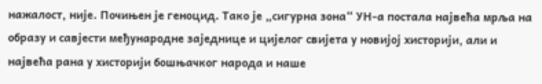нажалост, није. Почињен је геноцид. Тако је „сигурна зона“ УН-а постала највећа мрља на образу и савјести међународне заједнице и цијелог свијета у новијој хисторији, али и највећа рана у хисторији бошњачког народа и наше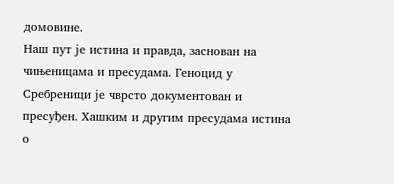домовине.
Наш пут је истина и правда, заснован на чињеницама и пресудама. Геноцид у Сребреници је чврсто документован и пресуђен. Хашким и другим пресудама истина о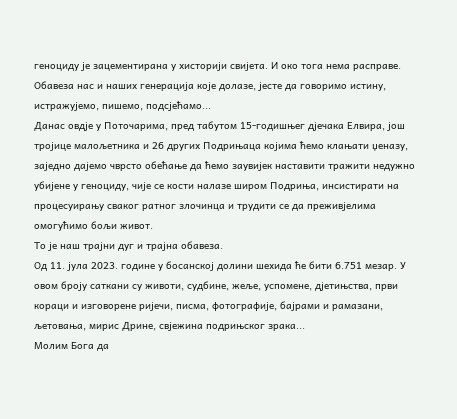геноциду је зацементирана у хисторији свијета. И око тога нема расправе. Обавеза нас и наших генерација које долазе, јесте да говоримо истину, истражујемо, пишемо, подсјећамо...
Данас овдје у Поточарима, пред табутом 15-годишњег дјечака Елвира, још тројице малољетника и 26 других Подрињаца којима ћемо клањати џеназу, заједно дајемо чврсто обећање да ћемо заувијек наставити тражити недужно убијене у геноциду, чије се кости налазе широм Подриња, инсистирати на процесуирању сваког ратног злочинца и трудити се да преживјелима омогућимо бољи живот.
То је наш трајни дуг и трајна обавеза.
Од 11. јула 2023. године у босанској долини шехида ће бити 6.751 мезар. У овом броју саткани су животи, судбине, жеље, успомене, дјетињства, први кораци и изговорене ријечи, писма, фотографије, бајрами и рамазани, љетовања, мирис Дрине, свјежина подрињског зрака...
Молим Бога да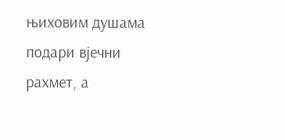њиховим душама подари вјечни рахмет, а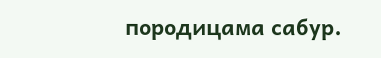породицама сабур.